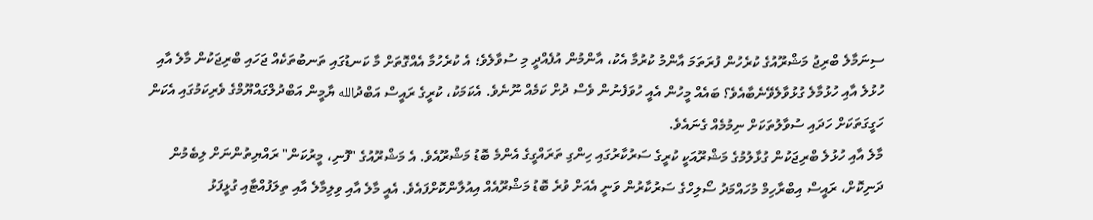ސިނަމާލެ ބްރިޖު މަޝްރޫއުގެ ކުރެހުން ފުރަތަމަ އާންމު ކުރުމާ އެކު، އާންމުން އުފެއްދީ މި ސުވާލެވެ؛ އެ ކުރެހުމާ އެއްގޮތަށް މާ ކަނޑުގައި ތަނބުތަކެއް ޖަހައި ބްރިޖަކުން މާލެ އާއި ހުޅުލެ އާއި ހުޅުމާލެ ގުޅުވާލެވޭނެބާއެވެ؟ ބައެއް މީހުން އެއީ ހުވަފެނުން ވެސް ދުށް ކަމެއް ނޫނެވެ. އެކަމަކު، ކުރީގެ ރައީސް އަބްދުالله ޔާމީން އަބްދުލްގައްޔޫމްގެ ވެރިކަމުގައި އެކަން ހަގީގަތަކަށް ހަދައި ސުވާލުތަކަށް ނިމުމެއް ގެނައެވެ.
މާލެ އާއި ހުޅުލެ ބްރިޖަކުން ގުޅާލުމުގެ މަޝްރޫއަކީ ކުރީގެ ސަރުކާރުގައި ހިންގި ތަރައްގީގެ އެންމެ ބޮޑު މަޝްރޫއެވެ. އެ މަޝްރޫއުގެ "ފޮނި، މީރުކަން" ރައްޔިތުންނަށް ލިބެމުން ދަނިކޮށް، ރައީސް އިބްރާހިމް މުހައްމަދު ސޯލިހްގެ ސަރުކާރުން ވަނީ އެއަށް ވުރެ ބޮޑު މަޝްރޫއެއް އިއުލާންކޮށްފައެވެ. އެއީ މާލެ އާއި ވިލިމާލެ އާއި ތިލަފުއްޓާއި ގުޅީފަޅު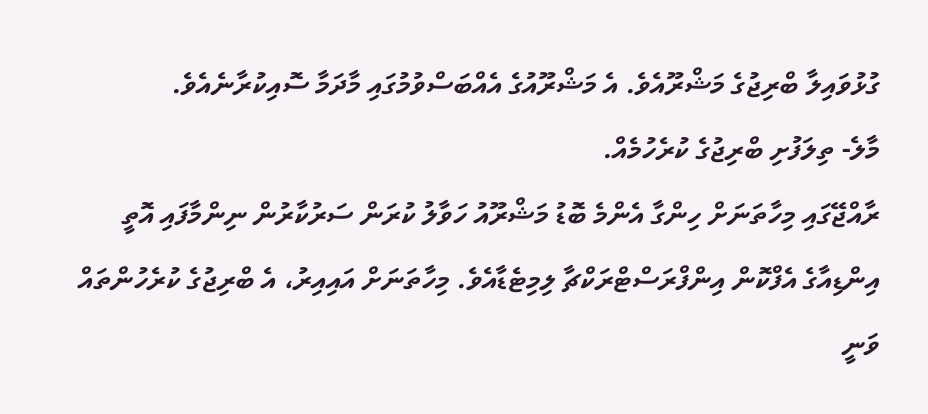ގުޅުވައިލާ ބްރިޖުގެ މަޝްރޫއެވެ. އެ މަޝްރޫއުގެ އެއްބަސްވުމުގައި މާދަމާ ސޮއިކުރާނެއެވެ.
މާލެ- ތިލަފުށި ބްރިޖުގެ ކުރެހުމެއް.
ރާއްޖޭގައި މިހާތަނަށް ހިންގާ އެންމެ ބޮޑު މަޝްރޫއު ހަވާލު ކުރަން ސަރުކާރުން ނިންމާފައި އޮތީ އިންޑިއާގެ އެފްކޮން އިންފްރަސްޓްރަކްޗާ ލިމިޓެޑާއެވެ. މިހާތަނަށް އައިއިރު، އެ ބްރިޖުގެ ކުރެހުންތައް ވަނީ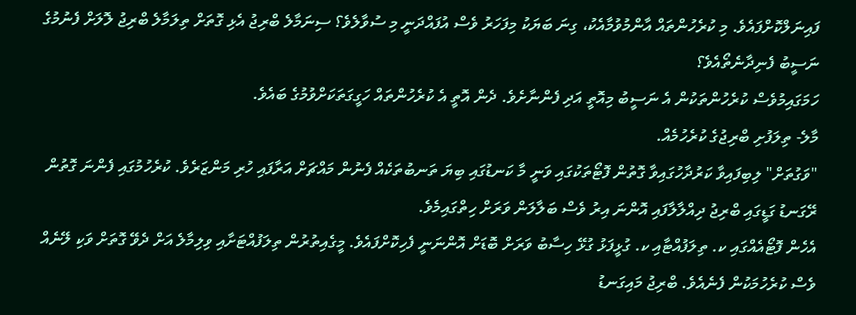ފައިނަލްކޮށްފައެވެ. މި ކުރެހުންތައް އާންމުވުމާއެކު، ގިނަ ބަޔަކު މިފަހަރު ވެސް އުފައްދަނީ މި ސުވާލެވެ؟ ސިނަމާލެ ބްރިޖު އެޅި ގޮތަށް ތިލަމާލެ ބްރިޖު ލޮލަށް ފެނުމުގެ ނަސީބު ފެނިދާނެތޯއެވެ؟
ހަމަގައިމުވެސް ކުރެހުންތަކުން އެ ނަސީބު މިއޮތީ އަދި ފެންނާށެވެ. ދެން އޮތީ އެ ކުރެހުންތައް ހަގީގަތަކަށްވުމުގެ ބައެވެ.
މާލެ- ތިލަފުށި ބްރިޖުގެ ކުރެހުމެއް.
"ވަގުތަށް" ލިބިފައިވާ ކަރުދާހުގައިވާ ގޮތުން ފޮޓޯތަކުގައި ވަނީ މާ ކަނޑުގައި ބިޔަ ތަނބުތަކެއް ފެނުން މައްޗަށް އަރާފައި ހުރި މަންޒަރެވެ. ކުރެހުމުގައި ފެންނަ ގޮތުން ރޭގަނޑު ގަޑީގައި ބްރިޖު ދިއްލާލާފައި އޮންނަ އިރު ވެސް ބަލާލަން ވަރަށް ހިތްގައިމެވެ.
އެހެން ފޮޓޯއެއްގައި ކ. ތިލަފުއްޓާއި ކ. ގުޅީފަޅު ގުޅޭ ހިސާބު ވަރަށް ބޮޑަށް އޮންނަނީ ފެހިކޮށްފައެވެ. މީގެއިތުރުން ތިލަފުއްޓަށާއި ވިލިމާލެ އަށް ދެވޭ ގޮތަށް ވަކި ލޭނެއް ވެސް ކުރެހުމަކުން ފެނެއެވެ. ބްރިޖު މައިގަނޑު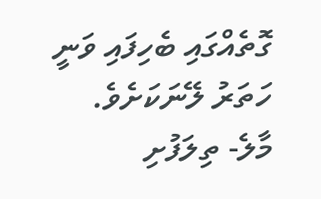ގޮތެއްގައި ބެހިފައި ވަނީ ހަތަރު ލޭނަކަށެވެ.
މާލެ- ތިލަފުށި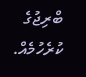ބްރިޖުގެ ކުރެހުމެއް.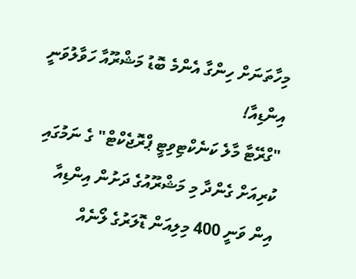މިހާތަނަށް ހިންގާ އެންމެ ބޮޑު މަޝްރޫއާ ހަވާލުވަނީ އިންޑިއާ!
"ގްރޭޓާ މާލެ ކަނެކްޓިވިޓީ ޕްރޮޖެކްޓް" ގެ ނަމުގައި ކުރިއަށް ގެންދާ މި މަޝްރޫއުގެ ދަށުން އިންޑިއާ އިން ވަނީ 400 މިލިއަން ޑޮލަރުގެ ލޯނެއް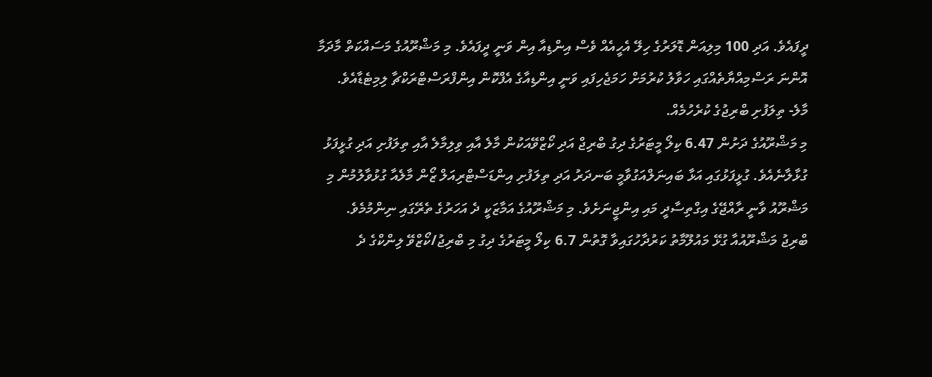ދީފައެވެ. އަދި 100 މިލިއަން ޑޮލަރުގެ ހިލޭ އެހީއެއް ވެސް އިންޑިއާ އިން ވަނީ ދީފައެވެ. މި މަޝްރޫއުގެ މަސައްކަތް މާދަމާ އޮންނަ ރަސްމިއްޔާތެއްގައި ހަވާލު ކުރުމަށް ހަމަޖެހިފައި ވަނީ އިންޑިއާގެ އެފްކޮން އިންފްރަސްޓްރަކްޗާ ލިމިޓެޑާއެވެ.
މާލެ- ތިލަފުށި ބްރިޖުގެ ކުރެހުމެއް.
މި މަޝްރޫއުގެ ދަށުން 6.47 ކިލޯ މީޓަރުގެ ދިގު ބްރިޖް އަދި ކޯޒްވޭއަކުން މާލެ އާއި ވިލިމާލެ އާއި ތިލަފުށި އަދި ގުޅީފަޅު ގުޅާލާނެއެވެ. ގުޅީފަޅުގައި އަޅާ ބައިނަލްއަގުވާމީ ބަނދަރު އަދި ތިލަފުށި އިންޑަސްޓްރިއަލް ޒޯން މާލެއާ ގުޅުވާލުމުން މި މަޝްރޫއު ވާނީ ރާއްޖޭގެ އިގްތިސާދީ މައި އިންޖީނަށެވެ. މި މަޝްރޫއުގެ އަމާޒަކީ ދެ އަހަރުގެ ތެރޭގައި ނިންމުމެވެ.
ބްރިޖު މަޝްރޫއުއާ ގުޅޭ މައުލޫމާތު ކަރުދާހުގައިވާ ގޮތުން 6.7 ކިލޯ މީޓަރުގެ ދިގު މި ބްރިޖު/ކޯޒްވޭ ލިންކްގެ ދެ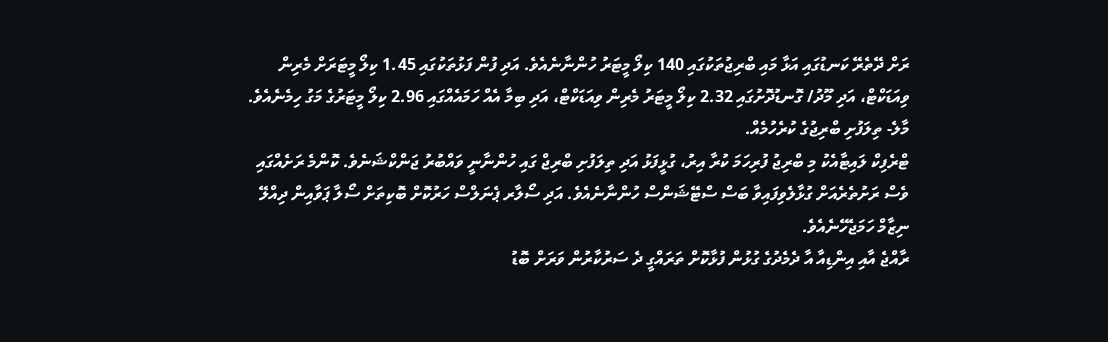ރަށް ދޭތެރޭ ކަނޑުގައި އަޅާ މައި ބްރިޖުތަކުގައި 140 ކިލޯ މީޓަރު ހުންނާނެއެވެ. އަދި ފުން ފަޅުތަކުގައި 1.45 ކިލޯ މީޓަރަށް މެރިން ވިއަޑަކްޓް، އަދި މޫދު/ ގޮނޑުދޮށުގައި 2.32 ކިލޯ މީޓަރު މެރިން ވިއަޑަކްޓް، އަދި ބިމާ އެއް ހަމައެއްގައި 2.96 ކިލޯ މީޓަރުގެ މަގު ހިމެނެއެވެ.
މާލެ- ތިލަފުށި ބްރިޖުގެ ކުރެހުމެއް.
ޓްރެފިކް ލައިޓާއެކު މި ބްރިޖު ފުރިހަމަ ކުރާ އިރު، ގުޅީފަޅު އަދި ތިލަފުށި ބްރިޖް ގައި ހުންނާނީ ވައްބުރު ޖަންކްޝަނެވެ. ކޮންމެ ރަށެއްގައި ވެސް ރަށުތެރެއަށް ގުޅާލެވިފައިވާ ބަސް ސްޓޭޝަންސް ހުންނާނެއެވެ. އަދި ސޯލާރ ޕެނަލްސް ހަރުކޮށް ބޮކިތަށް ސޯލާ ޕަވާއިން ދިއްލޭ ނިޒާމް ހަމަޖެހޭނެއެވެ.
ރާއްޖެ އާއި އިންޑިއާ އާ ދެމެދުގެ ގުޅުން ފުޅާކޮށް ތަރައްގީ ދެ ސަރުކާރުން ވަރަށް ބޮޑު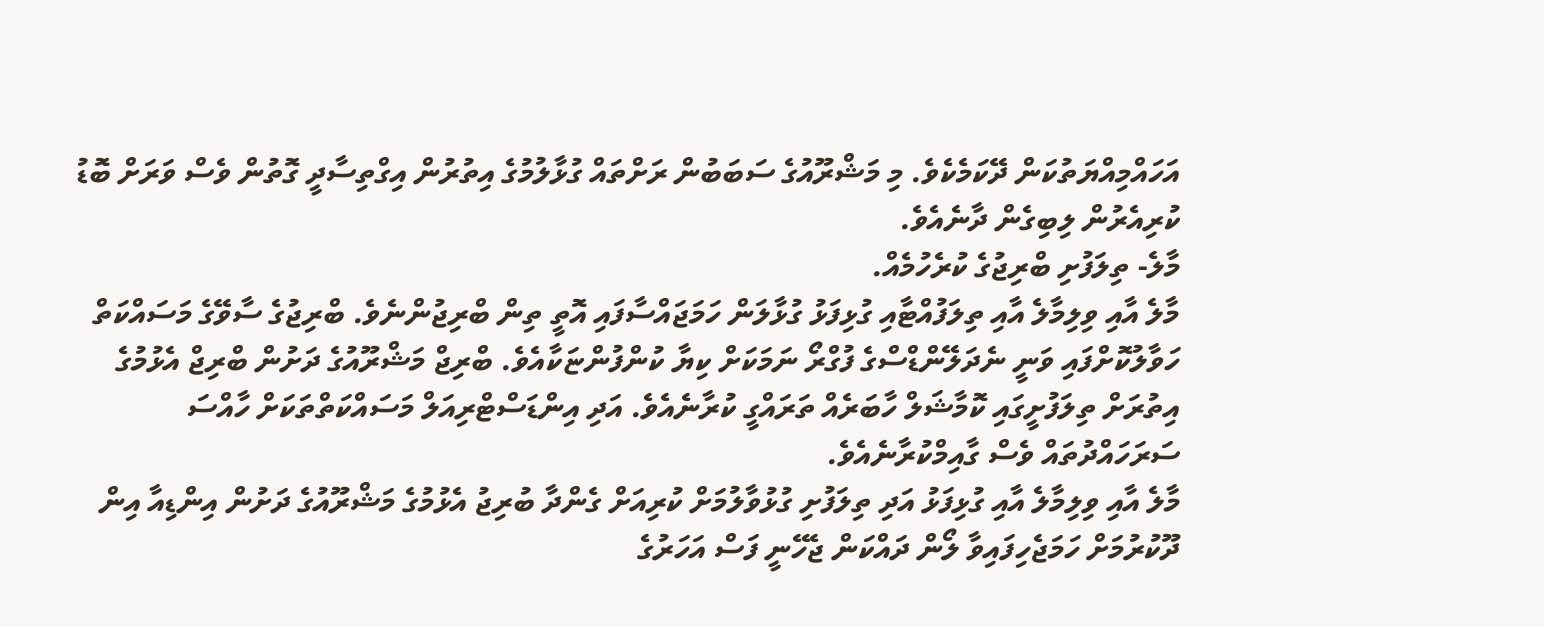އަހައްމިއްޔަތުކަން ދޭކަމެކެވެ. މި މަޝްރޫއުގެ ސަބަބުން ރަށްތައް ގުޅާލުމުގެ އިތުރުން އިގްތިސާދީ ގޮތުން ވެސް ވަރަށް ބޮޑު ކުރިއެރުން ލިބިގެން ދާނެއެވެ.
މާލެ- ތިލަފުށި ބްރިޖުގެ ކުރެހުމެއް.
މާލެ އާއި ވިލިމާލެ އާއި ތިލަފުއްޓާއި ގުޅިފަޅު ގުޅާލަން ހަމަޖައްސާފައި އޮތީ ތިން ބްރިޖުންނެވެ. ބްރިޖުގެ ސާވޭގެ މަސައްކަތް ހަވާލުކޮށްފައި ވަނީ ނެދަލޭންޑްސްގެ ފުގްރޯ ނަމަކަށް ކިޔާ ކުންފުންޏަކާއެވެ. ބްރިޖް މަޝްރޫއުގެ ދަށުން ބްރިޖް އެޅުމުގެ އިތުރަށް ތިލަފުށީގައި ކޮމާޝަލް ހާބަރެއް ތަރައްގީ ކުރާނެއެވެ. އަދި އިންޑަސްޓްރިއަލް މަސައްކަތްތަކަށް ހާއްސަ ސަރަހައްދުތައް ވެސް ގާއިމްކުރާނެއެވެ.
މާލެ އާއި ވިލިމާލެ އާއި ގުޅިފަޅު އަދި ތިލަފުށި ގުޅުވާލުމަށް ކުރިއަށް ގެންދާ ބުރިޖު އެޅުމުގެ މަޝްރޫއުގެ ދަށުން އިންޑިއާ އިން ދޫކުރުމަށް ހަމަޖެހިފައިވާ ލޯން ދައްކަން ޖެހޭނީ ފަސް އަހަރުގެ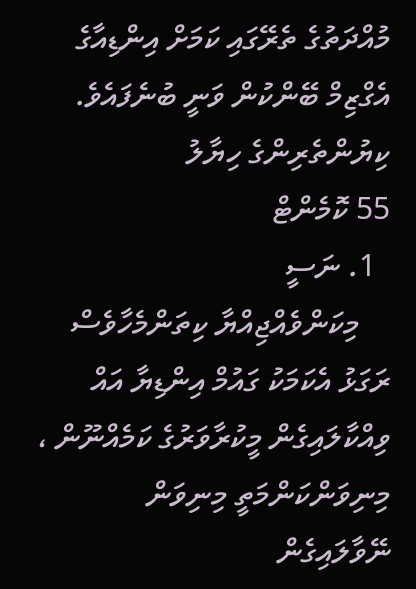މުއްދަތުގެ ތެރޭގައި ކަމަށް އިންޑިއާގެ އެގްޒިމް ބޭންކުން ވަނީ ބުނެފައެވެ.
ކިޔުންތެރިންގެ ހިޔާލު
55 ކޮމެންޓް
  1. ނަސީ
    މިކަންވެއްޖިއްޔާ ކިތަންމެހާވެސް ރަގަޅު އެކަމަކު ގައުމް އިންޑިޔާ އައް ވިއްކާލައިގެން މީކުރާވަރުގެ ކަމެއްނޫން ، މިނިވަންކަންމަތީ މިނިވަން ނޭވާލައިގެން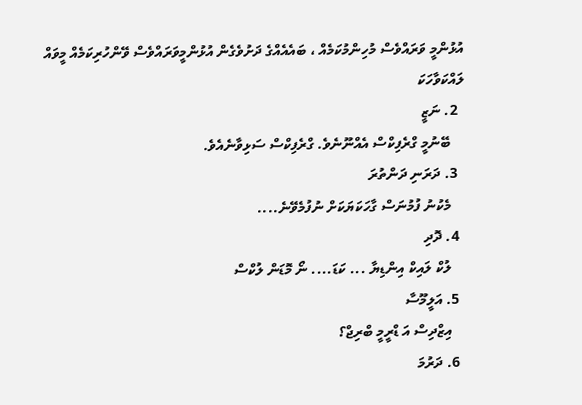އުޅުންމީ ވަރައްވެސް މުހިންމުކަމެއް ، ބައެއެއްގެ ދަށުވެގެން އުޅުންމީވަރައްވެސް ވޭންހުރިކަމެއް މީވައް ލައްކަވާހަކަ
  2. ނަޒީ
    ބޭނުމީ ގްރެފިކްސް އެއްނޫނެވެ. ގްރެފިކްސް ސަޅިވާނެއެވެ.
  3. ދަރަނި ދަންތުރަ
    މެކުނު ފުމުނަސް ގާހަކަޔަކަށް ނުފުމެވޭނެ....
  4. ދޮދި
    ލުކް ލައިކް އިންޑިޔާ ... ކަޑަ.... ނޯ މޮޑަން ލުކްސް
  5. އަލީމޫސާ
    އިޒްދިސް އަ ޑްރީމީ ބްރިޖް؟
  6. ދަރުމަ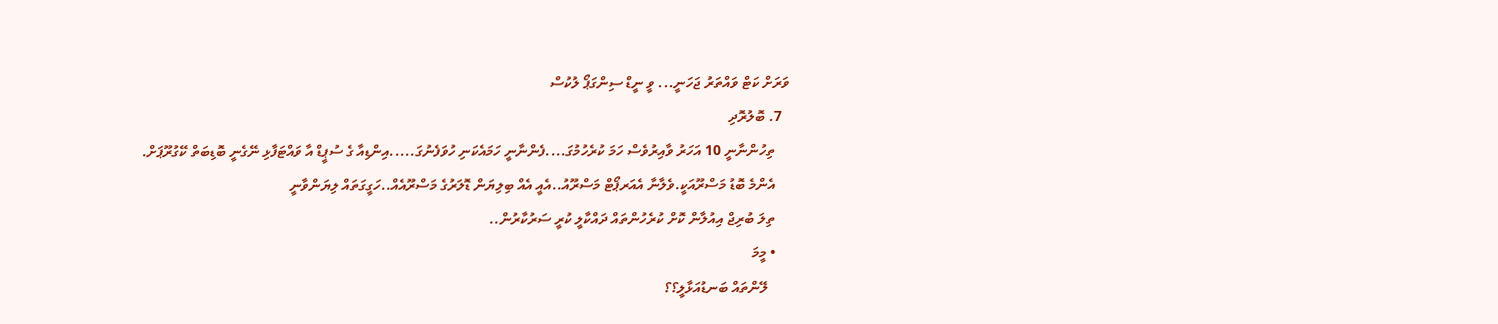ވަރަށް ކަޓް ވައްތަރު ޖަހަނީ... ވީ ނީޑް ސިންގަޕޯ ލުކުސް
  7. ބޮލުރޮދި
    ތިހުންނާނީ 10 އަހަރު ވާއިރުވެސް ހަމަ ކުރެހުމުގަ....ފެންނާނީ ހަމައެކަނި ހުވަފެނުގަ.....އިންޑިއާ ގެ ސުޕީޑް އާ ވައްޓަފާޅި ނޭގެނީ ބޮޑިބަތް ކޭގުރޫޕަށް.
    އެންމެ ބޮޑު މަސްރޫއަކީ.ވެލާނާ އެއަރޕޯޓް މަސްރޫއު..އެއީ އެއް ބިލިޔަން ޑޮލަރުގެ މަސްރޫއެއް..ހަގީގަތައް ލިޔަންވާނީ
    ތިލަ ބުރިޖް އިއުލާން ކޮށް ކުރެހުންތައް ދައްކާލީ ކުރީ ސަރުކާރުން..
    • މީމަ
      ލޭންތައް ބަނޑުއަޅާލީ؟؟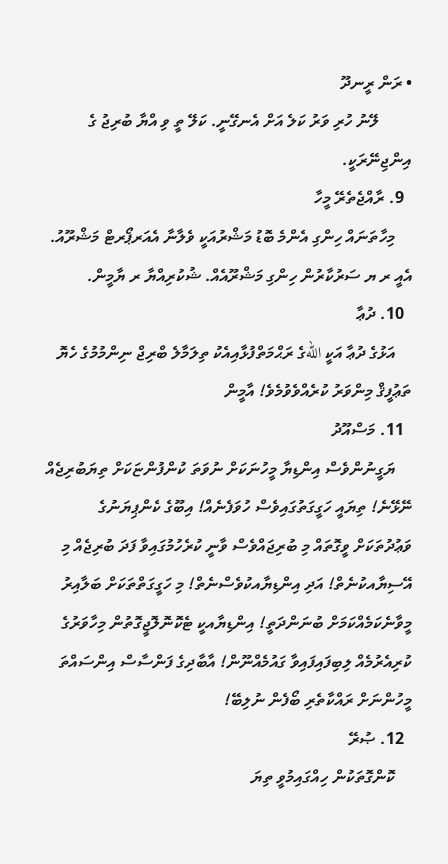• ރަން ރީނދޫ
        ލޭނު ހުރި ވަރު ކަލެ އަށް އެނގޭނީ. ކަލޭ ތީ ވި އްޔާ ބުރިޖު ގެ އިންޖިނޭރަކީ.
  9. ރާއްޖެތެރޭ މީހާ
    މިހާތަނައް ހިންގި އެންމެ ބޮޑު މަޝްރުއަކީ ވެލާނާ އެއަރޕޯރޓް މަޝްރޫއު. އެއީ ރ ޔ ސަރުކާރުން ހިންގި މަޝްރޫއެއް. ޝުކުރިއްޔާ ރ ޔާމީން.
  10. ދުޢާ
    އަޅުގެ ދުޢާ އަކީ اللهގެ ރަޙްމަތްފުޅާއިއެކު ތިލަމާލެ ބްރިޖް ނިންމުމުގެ ހެޔޮ ތަޢުފީޤް މިންވަރު ކުރެއްވެވުމެވެ! އާމީން
  11. މަސްއޫދު
    ޔަގީނުންވެސް އިންޑިޔާ މީހުނަކަށް ނުވަތަ ކުންފުންޏަކަށް ތިޔަބުރިޖެއް ނޭޅޭނެ! ތިޔައީ ހަގީގަތުގައިވެސް ހުވަފެނެއް! އިބޫގެ ކެންޕިޔަނުގެ ވަޢުދުތަކަށް ވީގޮތައް މި ބުރިޖައްވެސް ވާނީ ކުރެހުމުގައިވާ ފަދަ ބުރިޖެއް މި އޭސިޔާއކުނެތް! އަދި އިންޑިޔާއކުވެސްނެތް! މި ހަގީގަތްތަކަށް ބަލާއިރު މީވާނެކަމެއްކަމަށް ބުނަންދަތީ! އިންޑިޔާއކީ ޓެކޮނޮލޮޖީގޮތުން މިހާވަރުގެ ކުރިއެރުމެއް ލިބިފައިފައިވާ ގައުމެއްނޫން! އާބާދިގެ ފަންސާސް އިންސައްތަ މީހުންނަށް ރައްކާތެރި ބޯފެން ނުލިބޭ!
  12. ޞުރޭ
    ކޮންގޮތަކުން ހިއްގައިމުވީ ތިޔަ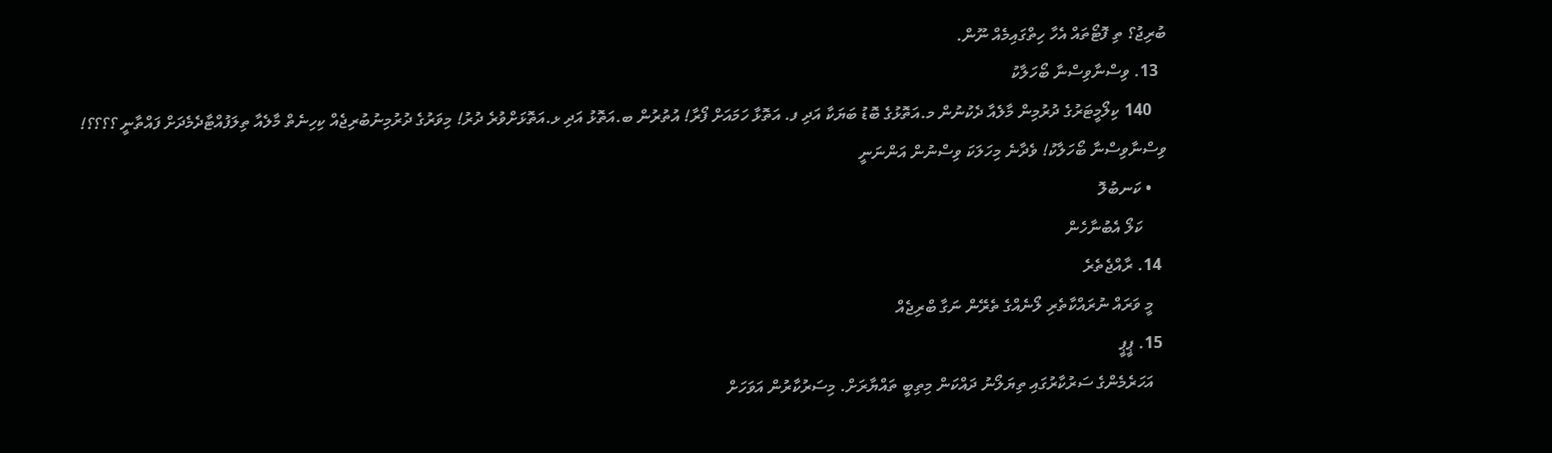ބުރިޖު؟ ތި ފޮޓޯތައް އެހާ ހިތްގައިމެއް ނޫން.
  13. ވިސްނާވިސްނާ ބޯހަލާކު
    140 ކިލޯމީޓަރުގެ ދުރުމިން މާލެއާ ދެކުނުން މ.އަތޮޅުގެ ބޮޑު ބަޔަކާ އަދި ފ. އަތޮޅާ ހަމައަށް ފޯރާ! އުތުރުން ބ.އަތޮޅު އަދި ޅ.އަތޮޅަށްވުރެ ދުރު! މިވަރުގެ ދުރުމިނުބުރިޖެއް ކިހިނެތް މާލެއާ ތިލަފުއްޓާދެމެދަށް ފައްތާނީ ؟؟؟؟! ވިސްނާވިސްނާ ބޯހަލާކު! ވެދާނެ މިހަލަކަ ވިސްނުން އަންނަނީ
    • ކަނބުލޮ
      ކަލޯ އެބުނާހެން
  14. ރާއްޖެތެރެ
    މީ ވަރައް ނުރައްކާތެރި ލޯނެއްގެ ތެރޭން ނަގާ ބްރިޖެއް
  15. ޕީޕީ
    އަހަރެމެންގެ ސަރުކާރުގައި ތިޔަލޯނު ދައްކަން މިތިބީ ތައްޔާރަށް. މިސަރުކާރުން އަވަހަށް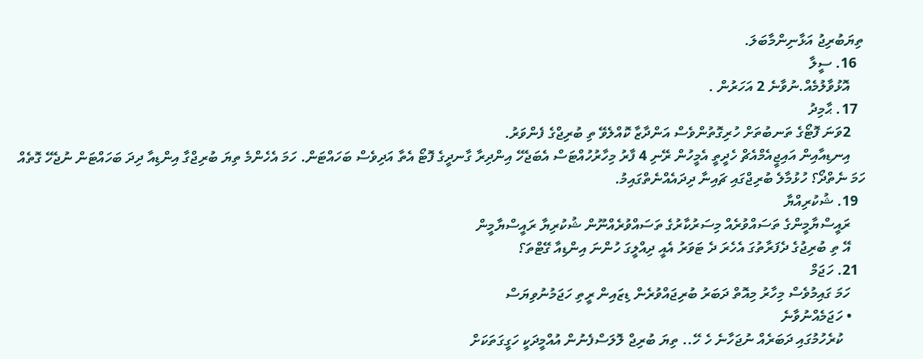ތިޔަބުރިޖު އަޅާނިންމާބަލަ.
  16. ސީލާ
    އޮޅުވާލުމެއް.ނުވާނެ 2 އަހަރުން .
  17. ޙާމިދު
    2ވަނަ ފޮޓޯގެ ތަނބުތަށް ހުރިގޮތުންވެސް އަންދާޒާ ކޮއްލެވޭ ތި ބުރިޖްގެ ފެންވަރު.
    އިނޑިއާއިން އައިޖީއެމްއެޗް ހެދީތީ އެމީހުން ރޭނި 4 ފާރު މިހާރުހުއްޓަސް އެބަޖެހޭ އިންދިރާ ގާނދީގެ ފޮޓޯ އެތާ އަދިވެސް ބަހައްޓަން. ހަމަ އެހެންމެ ތިޔަ ބުރިޖްގާ އިންޑިއާ ދިދަ ބަހައްޓަން ނުޖެހޭ ގޮތެއް ހަމަ ނެތްދޯ؟ ހުޅުމާލެ ބުރިޖްގައި ޗައިނާ ދިދައެއްނެތްގައިމު.
  19. ޝުކުރިއްޔާ
    ރައީސްޔާމީންގެ ތަސައްވުރެއް މިސަރުކާރުގެ ތަސައްވުރެއްނޫން ޝުކުރިޔާ ރައީސްޔާމީން
    އޭ ތި ބުރިޖުގެ ދެފަރާތުގަ އެހެރަ ދެ ޓަވަރު އެއީ ދިއްލީގަ ހުންނަ އިންޑިއާ ގޭޓްތަ؟
  21. ހަޖަމް
    ހަމަ ގައިމުވެސް މިހާރު މިއޮތް ދަބަރު ބުރިޖައްވުރެން ޑިޒައިން ރީތި ހަޖަމުނުވިޔަސް
    • ހަޖަމެއްނުވާނެ
      ކުރެހުމުގައި ދަބަރެއް ނުޖަހާނެ ހެ ހޭ.. ތިޔަ ބުރިޖް ލޮލަސްފެނުން އުއްމީދަކީ ހަގީގަތަކަށް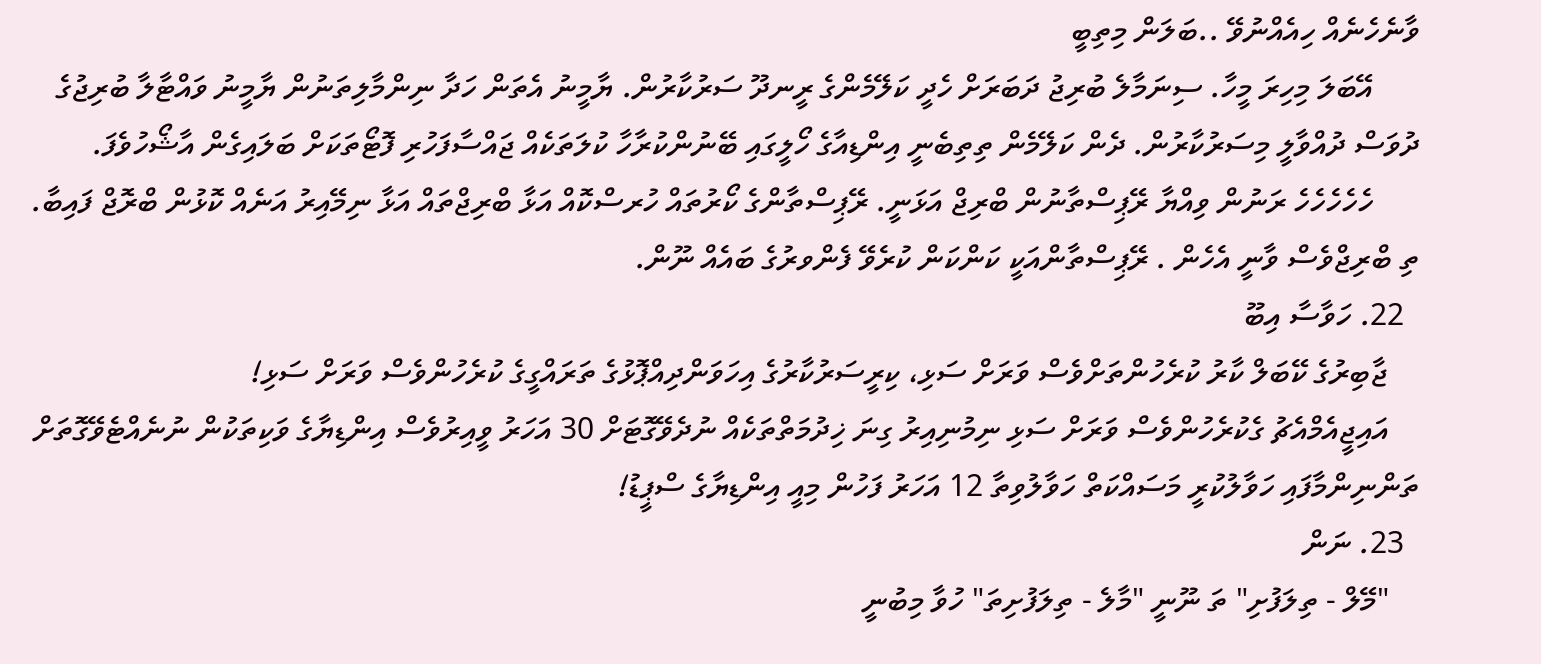ވާނެހެނެއް ހިއެއްނުވޭ ..ބަލަން މިތިބީ
      އޭބަލަ މިހިރަ މީހާ. ސިނަމާލެ ބުރިޖު ދަބަރަށް ހެދީ ކަލޭމެންގެ ރީނދޫ ސަރުކާރުން. ޔާމީނު އެތަން ހަދާ ނިންމާލިތަނުން ޔާމީނު ވައްޓާލާ ބުރިޖުގެ ދުވަސް ދުއްވާލީ މިސަރުކާރުން. ދެން ކަލޭމެން ތިތިބެނީ އިންޑިއާގެ ހޯލީގައި ބޭނުންކުރާހާ ކުލަތަކެއް ޖައްސާފަހުރި ފޮޓޯތަކަށް ބަލައިގެން އާޝޯހުވެފަ.
      ހެހެހެހެހެ ރަނުން ވިއްޔާ ރޭޕިސްތާނުން ބްރިޖް އަޅަނީ. ރޭޕިސްތާންގެ ކޯރުތައް ހުރސްކޮއް އަޅާ ބްރިޖްތައް އަޅާ ނިމޭއިރު އަނެއް ކޮޅުން ބްރޮޖް ފައިބާ. ތި ބްރިޖްވެސް ވާނީ އެހެން . ރޭޕިސްތާންއަކީ ކަންކަން ކުރެވޭ ފެންވރުގެ ބައެއް ނޫން.
  22. ހަވާސާ އިބޫ
    ޖާބިރުގެ ކޭބަލް ކާރު ކުރެހުންތަށްވެސް ވަރަށް ސަޅި، ކިރީސަރުކާރުގެ އިހަވަންދިއްޕޮޅުގެ ތަރައްގީގެ ކުރެހުންވެސް ވަރަށް ސަޅި!
    އައިޖީއެމްއެޗު ގެކުރެހުންވެސް ވަރަށް ސަޅި ނިމުނިއިރު ގިނަ ޚިދުމަތްތަކެއް ނުދެވޭގޮޓަށް 30 އަހަރު ވީއިރުވެސް އިންޑިޔާގެ ވަކިތަކުން ނުނެއްޓެވޭގޮތަށް ތަންނިންމާފައި ހަވާލުކުރީ މަސައްކަތް ހަވާލުވިތާ 12 އަހަރު ފަހުން މިއީ އިންޑިޔާގެ ސްޕީޑު!
  23. ނަން
    "މޭލް - ތިލަފުށި" ތަ ނޫނީ "މާލެ - ތިލަފުށިތަ" ހުވާ މިބުނީ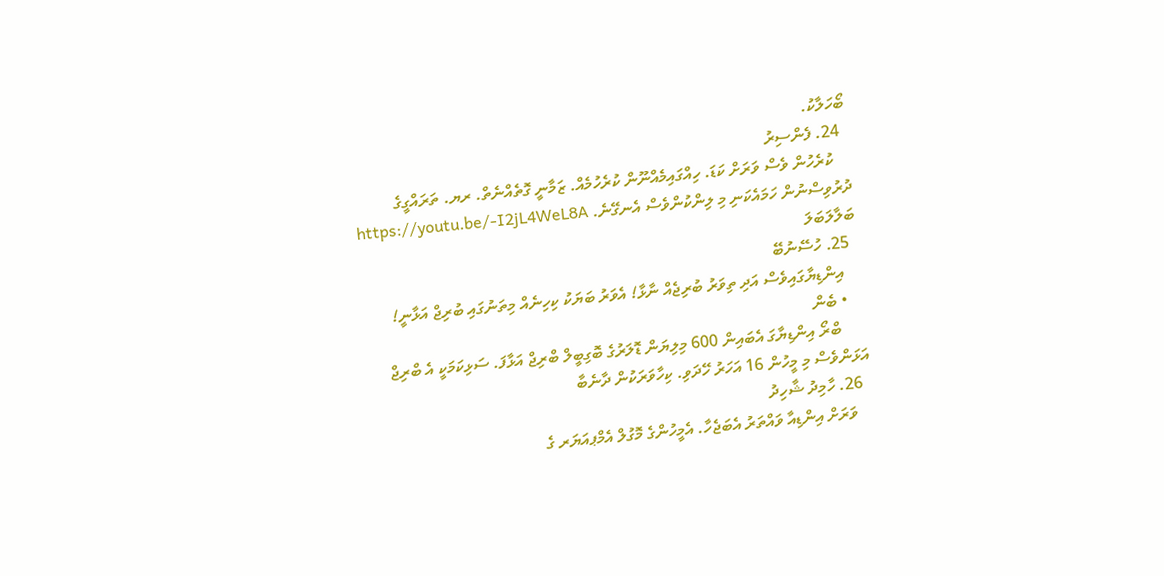ބޯހަލާކު.
  24. ފެންސިރު
    ކުރެހުން ވެސް ވަރަށް ކަޑަ. ހިއްގައިމެއްނޫން ކުރެހުމެއް. ޒަމާނީ ގޮތެއްނެތް. ރޔ. ތަރައްގީގެ ދުރުވިސްނުން ހަމައެކަނި މި ލިންކުންވެސް އެނގޭނެ. https://youtu.be/-I2jL4WeL8A ބަލާލަބަލަ
  25. ހުސޭނުބޭ
    އިންޑިޔާގައިވެސް އަދި ތިވަރު ބުރިޖެއް ނާޅާ! އެވަރު ބަޔަކު ކިހިނެއް މިތަނުގައި ބުރިޖް އަޅާނީ!
    • ބެން
      ބްރޯ އިންޑިޔާގަ އެބައިން 600 މިލިޔަން ޑޮލަރުގެ ބޮގިބީލް ބްރިޖް އަޅާފަ. ސަޅިކަމަކީ އެ ބްރިޖް އަޅަންވެސް މި މީހުން 16 އަހަރު ހޭދަވި. ކިހާވަރަކުން ދާނެބާ
  26. ހާމިދު ޝާހިދު
    ވަރަށް އިންޑިއާ ވައްތަރު އެބަޖެހާ. އެމީހުންގެ މޮގުލް އެމްޕއަޔަރ ގެ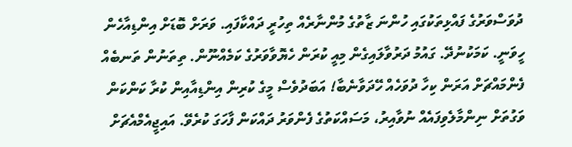ދުވަސްވަރުގެ ފައްޅިތަކުގައި ހުންނަ ޒާތުގެ މުންނާރެއް ތިހުރީ ދައްކާފައި. ވަރަށް ބޮޑަށް އިންޑިއާހެން ހީވަނީ. ކަމަކުނުދޭ. ގައުމު ދަރުވާލައިގެން މިއީ ކުރަން ހެޔޮވާވަރުގެ ކަމެއްނޫން. ތިތަނުން ތަނބެއް ފެންމައްޗަށް އަރަން ކިހާ ދުވަހެއް ހޭދަވާނެބާ! އަބަދުވެސް މީގެ ކުރިން އިންޑިއާއިން ކުރާ ކަންކަން ވަގުތަށް ނިންމާލެވިފައެއް ނުވާއިރު، މަސައްކަތުގެ ފެންވަރު ދައްކަން ފާހަގަ ކުރެވޭ. އައިޖީއެމްއެޗަށް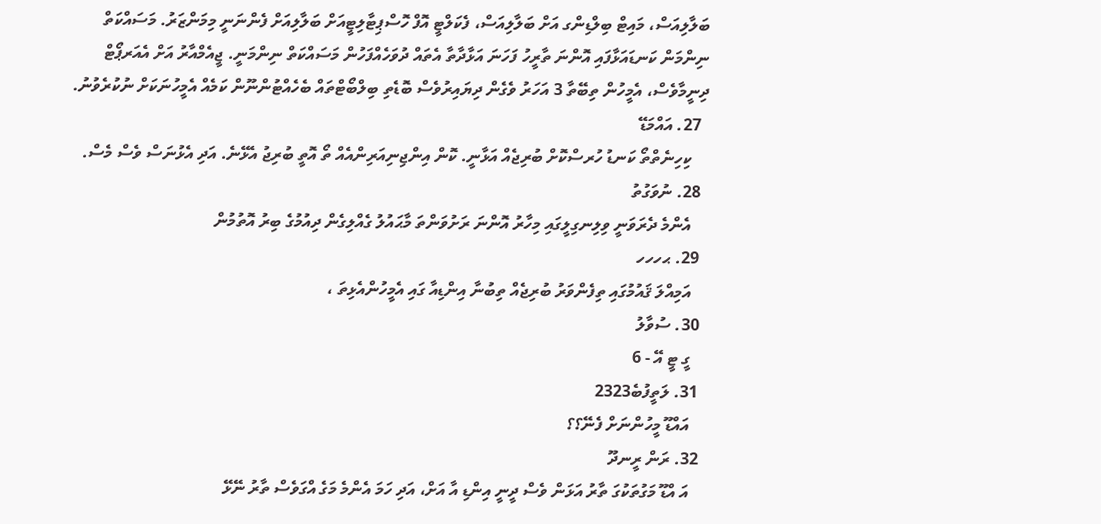ބަލާލިއަސް، މައިޓް ބިލްޑިންގ އަށް ބަލާލިއަސް، ފެކަލްޓީ އޮފް ހޮސްޕިޓާލިޓީއަށް ބަލާލިއަށް ފެންނަނީ މިމަންޒަރު. މަސައްކަތް ނިންމަން ކަނޑައަޅާފައި އޮންނަ ތާރީހު ފަހަނަ އަޅާދާތާ އެތައް ދުވަހެއްފަހުން މަސައްކަތް ނިންމަނީ. ޖީއެމްއާރު އަށް އެއަރޕޯޓް ދިނީމާވެސް، އެމީހުން ތިބޭތާ 3 އަހަރު ވެގެން ދިޔައިރުވެސް ބޮޑެތި ބިލްބޯޓްތައް ބެހެއްޓުންނޫން ކަމެއް އެމީހުނަކަށް ނުކުރެވުނު.
  27. އައްމަޑޭ
    ކިހިނެތްތޯ ކަނޑު ހުރސްކޮށް ބުރިޖެއް އަޅާނީ. ކޮން އިންޖިނިއަރިންއެއް ތޯ އޮތީ ބުރިޖު އެޅޭނެ. އަދި އެޅުނަސް ވެސް މެސް.
  28. ނުވަގުތު
    އެންމެ ދެރަވަނީ ވިލިނގިލީގައި މިހާރު އޮންނަ ރަށުވަންތަ މާޙައުލު ގެއްލިގެން ދިއުމުގެ ބިރު އޮތުމުން
  29. ޙހހހ
    އަމިއްލަ ޤައުމުގައި ތިފެންވަރު ބުރިޖެއް ތިބުނާ އިންޑިއާ ގައި އެމީހުންއެޅިތަ ،
  30. ސުވާލު
    ގީ ޓީ އޭ - 6
  31. ލަތީފުބެ2323
    އައްޑޫ މީހުންނަށް ފެނޭ؟؟
  32. ރަން ރީނދޫ
    އަ އްޑޫ މަގުތަކުގަ ތާރު އަޅަން ވެސް ދީނީ އިންޑި އާ އަށް، އަދި ހަމަ އެންމެ މަގެ އްގަވެސް ތާރު ނޭޅޭ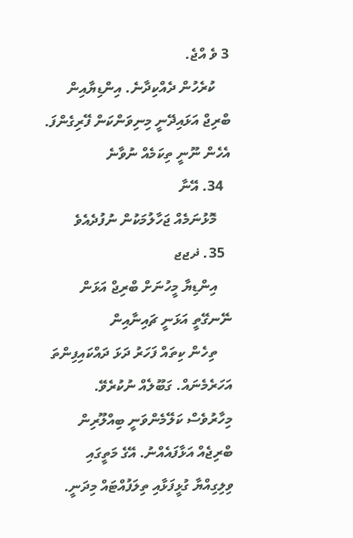3 ވެ އްޖެ.
    ކުރެހުން ދެއްކިދާނެ. އިންޑިޔާއިން ބްރިޖް އަޅައިދޭނީ މިނިވަންކަން ފޭރިގެންފަ. އެހެން ނޫނީ ތިކަމެއް ނުވާނެ
  34. އޭނާ
    މޮޅުނަމެއް ޖަހާލުމަކުން ނުފުދެއެވެ
  35. ޛޖޖ
    އިންޑިޔާ މީހުނަށް ބްރިޖް އަޅަން ނޭނގޭތީ އަޅަނީ ޗައިނާއިން
    ތިހެން ކިތައް ފަހަރު ދަޅަ ދައްކައިފިންތަ އަހަރެމެނައް. ގަބޫލެއް ނުކުރެވޭ. މިހާރުވެސް ކަލޭމެންވަނީ ބިއްލޫރިން ބްރިޖެއް އަޅާފައެއްނު. އޭގެ މަތީގައި ވިލިގިއްޔާ ގުޅީފަޅާއި ތިލަފުއްޓައް މިދަނީ.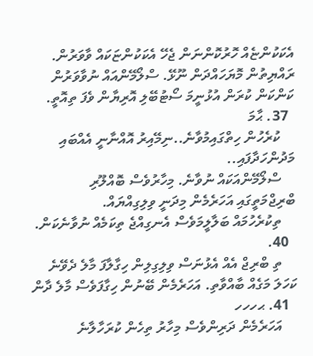އެކަކުންޏެއް ހޮރުކޮންނަން ޖެހޭ އެކަކުންޏަކައް ވާވަރުން. ރައްޔިތުން މޮޔަހައްދަން ނޫޅޭ. ސްލޯމޭންއައް ނުވާވަރުން ކަންކަން ކުރަން އުޅުނީމަ ސޯޓުބޭލި އޮރިޔާން ވެފަ ތިއޮތީ.
  37. ޙާމަ
    ކުރެހުން ހިތްގައިމުވާނެ..ނިމޭއިރު އޮއްނާނީ އެއްބައި މަދުންހަދާފައި..
    ސްލޯމޭންއަކައް ނުވާނެ. މިހާރުވެސް ބޮއްލޫރި ބްރިޖްމަތީގައި އަހަރެމެން މިދަނީ ވިލިގިއްޔައް.
    ތިކުރެހުމައް ބަލާލީމަވެސް އެނގިއްޖެ ތިކަމެއް ނުވާނެކަން.
  40.
    ތި ބްރިޖް އެއް އެޅުނަސް ވިލިގިލިން ހިގާލާފަ މާލެ ދެވޭނެ ކަހަލަ މަގެއް ބާއްވާތި. އަހަރެމެން ބޭނުން ހިގާފަވެސް މާލެ ދާން
  41. ޙހހހ
    އަހަރެމެން ދަރިންވެސް މިހާރު ތިހެން ކުރަހާލާނެ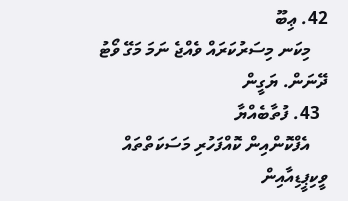42. ޢިބޫ
    މިކަނ މިސަރުކަރައް ވެއްޖެ ނަމަ މަގޭ ވޯޓު ދޭނަން. ޔަގީން
  43. ފުތާބެއްޔާ
    އެފްކޮންއިން ކޮއްފަހުރި މަސަކަތްތައް ވީކިޕީޑިއާއިން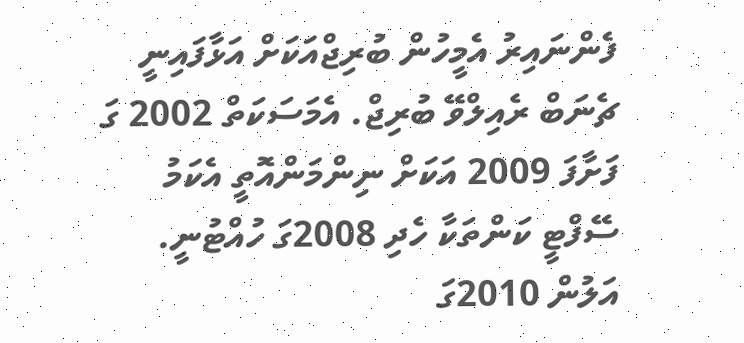ފެންނައިރު އެމީހުން ބުރިޖްއަކަށް އަޅާފައިނީ ޗެނަބް ރެއިލްވޭ ބުރިޖް. އެމަސަކަތް 2002 ގަ ފަށާފަ 2009 އަކަށް ނިންމަންއޮތީ އެކަމު ސޭފްޓީ ކަންތަކާ ހެދި 2008ގަ ހުއްޓުނީ. އަލުން 2010ގަ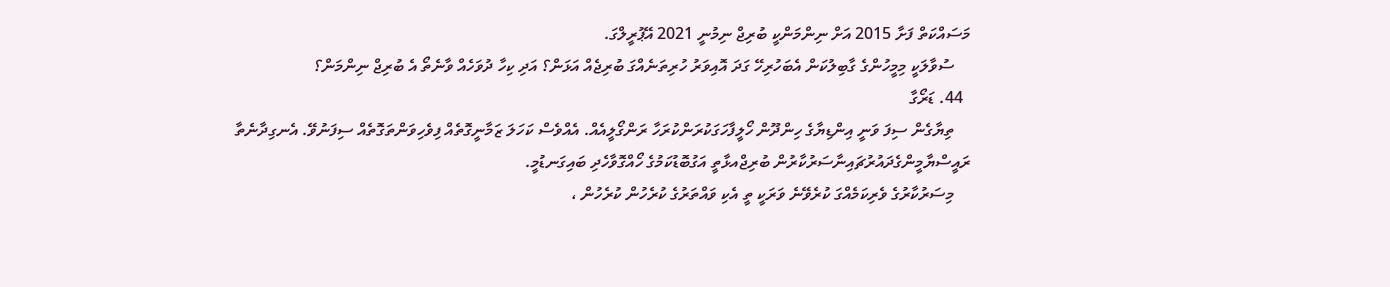މަސައްކަތް ފަށާ 2015 އަށް ނިންމަންކީ ބުރިޖް ނިމުނީ 2021 އޭޕުރީލްގަ.
    ސުވާލަކީ މިމީހުންގެ ގާބިލުކަން އެބަހުރިހޭ ގަދަ އޮއިވަރު ހުރިތަނެއްގަ ބުރިޖެއް އަޅަން؟ އަދި ކިހާ ދުވަހެއް ވާނެތޯ އެ ބުރިޖް ނިންމަން؟
  44. ޑަރޯގާ
    ތިޔާގެން ސިފަ ވަނީ އިންޑިޔާގެ ހިންދޫން ހޯލީފާހަގަކުރަންކުރަހާ ރަންގޯލީއެއް. އެއްވެސް ކަހަލަ ޒަމާނީގޮތެއް ފިވެހިވަންތަގޮތެއް ސިފަނުވޭ. އެނގިދާނެތާ ރައީސްޔާމީންގެދައުރުޗައިނާސަރުކާރުން ބުރިޖްއޅާތީ އަގުބޮޑުކަމުގެ ހޯއްގޮވާހެދި ބައިގަނޑުމީ.
    މިސަރުކާރުގެ ވެރިކަމެއްގަ ކުރެވޭނެ ވަރަކީ ތީ އެކި ވައްތަރުގެ ކުރެހުން ކުރެހުން ،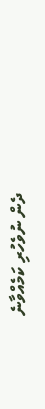ދެން ނުވެހުރި ކަމެއްވާނެ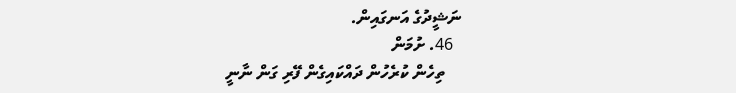ނަޝީދުގެ އަނގައިން.
  46. ށުމަން
    ތިހެން ކުރެހުން ދައްކައިގެން ފޭރި ގަން ނާނީ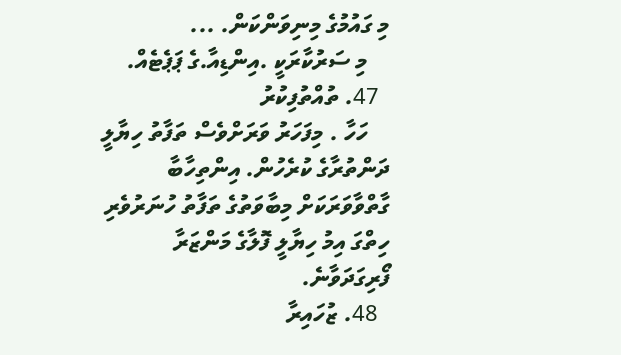މި ގައުމުގެ މިނިވަންކަން. ...
    މި ސަރުކާރަކީ .އިންޑިއާ.ގެ ޕަޕެޓެއް.
  47. ތުއްތުފިކުރު
    ހަހާ . މިފަހަރު ވަރަށްވެސް ތަފާތު ހިޔާލީ ދަންތުރާގެ ކުރެހުން. އިންތިހާބާ ގާތްވާވަރަކަށް މިބާވަތުގެ ތަފާތު ހުނަރުވެރި ހިތްގަ އިމު ހިޔާލީ ފޮލާގެ މަންޒަރާ ފޯރިގަދަވާނެ.
  48. ޒުހައިރާ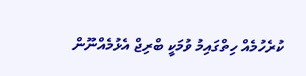ކުރެހުމެއް ހިތްގައިމު ވުމަކީ ބްރިޖް އެޅުމެއްނޫން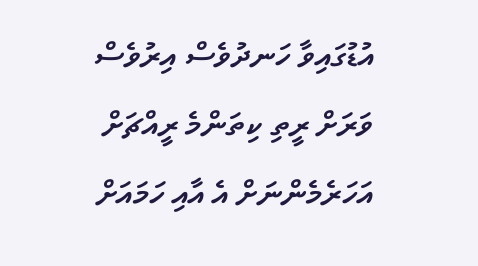އުޑުގައިވާ ހަނދުވެސް އިރުވެސް ވަރަށް ރީތި ކިތަންމެ ރީއްޗަށް އަހަރެމެންނަށް އެ އާއި ހަމައަށް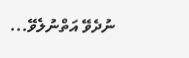ނުދެވޭ އަތްނުލެވޭ...